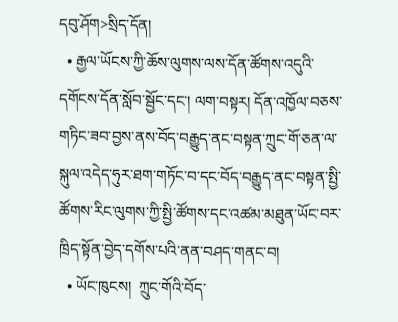དབུ་ཤོག>སྲིད་དོན།
  • རྒྱལ་ཡོངས་ཀྱི་ཆོས་ལུགས་ལས་དོན་ཚོགས་འདུའི་དགོངས་དོན་སློབ་སྦྱོང་དང་། ལག་བསྟར། དོན་འཁྱོལ་བཅས་གཏིང་ཟབ་བྱས་ནས་བོད་བརྒྱུད་ནང་བསྟན་ཀྲུང་གོ་ཅན་ལ་སྐུལ་འདེད་ཧུར་ཐག་གཏོང་བ་དང་བོད་བརྒྱུད་ནང་བསྟན་སྤྱི་ཚོགས་རིང་ལུགས་ཀྱི་སྤྱི་ཚོགས་དང་འཚམ་མཐུན་ཡོང་བར་ཁྲིད་སྟོན་བྱེད་དགོས་པའི་ནན་བཤད་གནང་བ།
  • ཡོང་ཁུངས།  ཀྲུང་གོའི་བོད་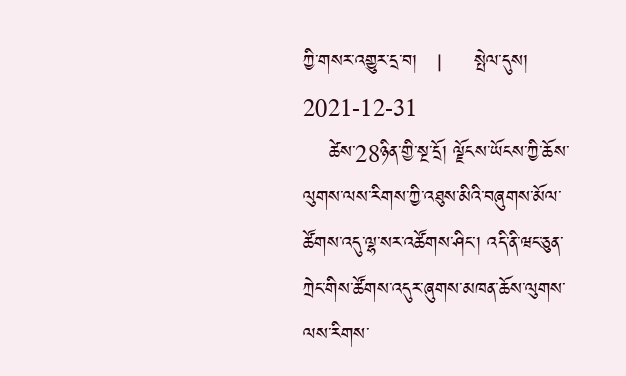ཀྱི་གསར་འགྱུར་དྲ་བ།   |     སྤེལ་དུས།  2021-12-31
    ཚེས་28ཉིན་གྱི་སྔ་དྲོ། ལྗོངས་ཡོངས་ཀྱི་ཆོས་ལུགས་ལས་རིགས་ཀྱི་འཐུས་མིའི་བཞུགས་མོལ་ཚོགས་འདུ་ལྷ་སར་འཚོགས་ཤིང་། འདི་ནི་ཝང་ཅུན་ཀྲེང་གིས་ཚོགས་འདུར་ཞུགས་མཁན་ཆོས་ལུགས་ལས་རིགས་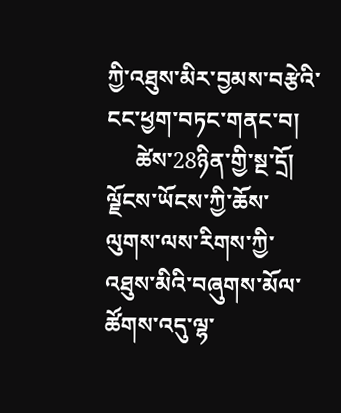ཀྱི་འཐུས་མིར་བྱམས་བརྩེའི་ངང་ཕྱག་བཏང་གནང་བ།
     ཚེས་28ཉིན་གྱི་སྔ་དྲོ། ལྗོངས་ཡོངས་ཀྱི་ཆོས་ལུགས་ལས་རིགས་ཀྱི་འཐུས་མིའི་བཞུགས་མོལ་ཚོགས་འདུ་ལྷ་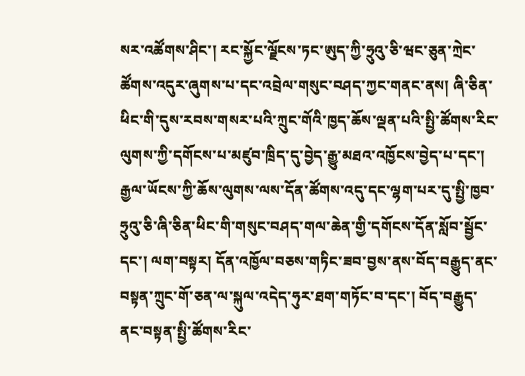སར་འཚོགས་ཤིང་། རང་སྐྱོང་ལྗོངས་ཏང་ཨུད་ཀྱི་ཧྲུའུ་ཅི་ཝང་ཅུན་ཀྲེང་ཚོགས་འདུར་ཞུགས་པ་དང་འབྲེལ་གསུང་བཤད་ཀྱང་གནང་ནས། ཞི་ཅིན་ཕིང་གི་དུས་རབས་གསར་པའི་ཀྲུང་གོའི་ཁྱད་ཆོས་ལྡན་པའི་སྤྱི་ཚོགས་རིང་ལུགས་ཀྱི་དགོངས་པ་མཛུབ་ཁྲིད་དུ་བྱེད་རྒྱུ་མཐའ་འཁྱོངས་བྱེད་པ་དང་། རྒྱལ་ཡོངས་ཀྱི་ཆོས་ལུགས་ལས་དོན་ཚོགས་འདུ་དང་ལྷག་པར་དུ་སྤྱི་ཁྱབ་ཧྲུའུ་ཅི་ཞི་ཅིན་ཕིང་གི་གསུང་བཤད་གལ་ཆེན་གྱི་དགོངས་དོན་སློབ་སྦྱོང་དང་། ལག་བསྟར། དོན་འཁྱོལ་བཅས་གཏིང་ཟབ་བྱས་ནས་བོད་བརྒྱུད་ནང་བསྟན་ཀྲུང་གོ་ཅན་ལ་སྐུལ་འདེད་ཧུར་ཐག་གཏོང་བ་དང་། བོད་བརྒྱུད་ནང་བསྟན་སྤྱི་ཚོགས་རིང་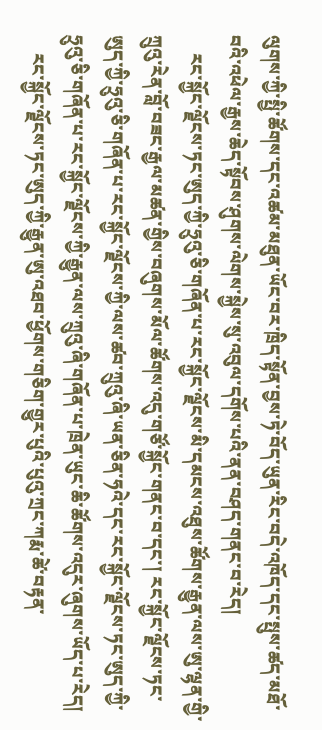ལུགས་ཀྱི་སྤྱི་ཚོགས་དང་འཚམ་མཐུན་ཡོང་བར་ཁྲིད་སྟོན་བྱས་ཏེ་བོད་ཡུན་རིང་བདེ་འཁོད་དང་སྤུས་ཚད་མཐོ་བའི་འཕེལ་རྒྱས་ཆེད་སྟོབས་ཤུགས་ལེགས་སྐྱེས་སུ་འབུལ་དགོས་པའི་ནན་བཤད་གནང་བ་རེད།
    རང་སྐྱོང་ལྗོངས་ཏང་ཨུད་ཀྱི་ཧྲུའུ་ཅི་གཞོན་པ་རང་སྐྱོང་ལྗོངས་མི་དམངས་འཐུས་ཚོགས་རྒྱུན་ལས་ཨུ་ལྷན་གྱི་ཀྲུའུ་རེན་བློ་བཟང་རྒྱལ་མཚན་གྱིས་བཞུགས་མོལ་ཚོགས་འདུ་གཙོ་སྐྱོང་གནང་བ་དང་། རང་སྐྱོང་ལྗོངས་ཏང་ཨུད་ཀྱི་ཧྲུའུ་ཅི་གཞོན་པ་རང་སྐྱོང་ལྗོངས་ཀྱི་ལས་ཚབ་ཀྲུའུ་ཞི་ཡན་ཅིན་ཧའེ་དང་རང་སྐྱོང་ལྗོངས་ཏང་ཨུད་ཀྱི་ཧྲུའུ་ཅི་གཞོན་པ་རང་སྐྱོང་ལྗོངས་ཀྱི་རྒྱུན་ལས་ཀྲུའུ་ཞི་གཞོན་པ་ཁྲེན་ཡུང་ཆི་ཚོགས་འདུར་ཞུགས་ཡོད་པ་རེད།
    རང་སྐྱོང་ལྗོངས་ཏང་ཨུད་ཀྱི་རྒྱུན་ཨུ་འཐབ་ཕྱོགས་གཅིག་གྱུར་པུའི་པུའུ་ཀྲང་ཀརྨ་ཚེ་བརྟན་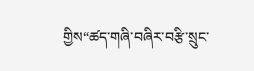གྱིས“ཚད་གཞི་བཞིར་བརྩི་སྲུང་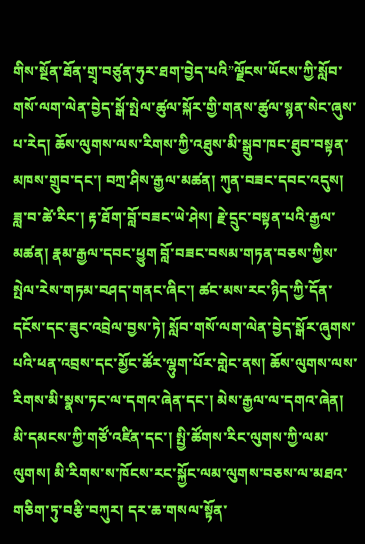གིས་སྔོན་ཐོན་གྲྭ་བཙུན་ཧུར་ཐག་བྱེད་པའི”ལྗོངས་ཡོངས་ཀྱི་སློབ་གསོ་ལག་ལེན་བྱེད་སྒོ་སྤེལ་ཚུལ་སྐོར་གྱི་གནས་ཚུལ་སྙན་སེང་ཞུས་པ་རེད། ཆོས་ལུགས་ལས་རིགས་ཀྱི་འཐུས་མི་སྒྲུབ་ཁང་ཐུབ་བསྟན་མཁས་གྲུབ་དང་། བཀྲ་ཤིས་རྒྱལ་མཚན། ཀུན་བཟང་དབང་འདུས། ཟླ་བ་ཚེ་རིང་། རྟ་ཐོག་བློ་བཟང་ཡེ་ཤེས། རྗེ་དྲུང་བསྟན་པའི་རྒྱལ་མཚན། རྣམ་རྒྱལ་དབང་ཕྱུག བློ་བཟང་བསམ་གཏན་བཅས་ཀྱིས་སྤེལ་རེས་གཏམ་བཤད་གནང་ཞིང་། ཚང་མས་རང་ཉིད་ཀྱི་དོན་དངོས་དང་ཟུང་འབྲེལ་བྱས་ཏེ། སློབ་གསོ་ལག་ལེན་བྱེད་སྒོར་ཞུགས་པའི་ཕན་འབྲས་དང་མྱོང་ཚོར་ལྷུག་པོར་གླེང་ནས། ཆོས་ལུགས་ལས་རིགས་མི་སྣས་ཏང་ལ་དགའ་ཞེན་དང་། མེས་རྒྱལ་ལ་དགའ་ཞེན། མི་དམངས་ཀྱི་གཙོ་འཛིན་དང་། སྤྱི་ཚོགས་རིང་ལུགས་ཀྱི་ལམ་ལུགས། མི་རིགས་ས་ཁོངས་རང་སྐྱོང་ལམ་ལུགས་བཅས་ལ་མཐའ་གཅིག་ཏུ་བརྩི་བཀུར། དར་ཆ་གསལ་སྟོན་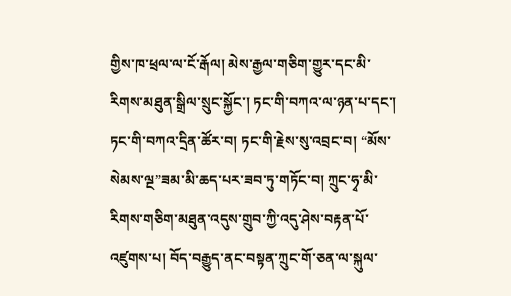གྱིས་ཁ་ཕྲལ་ལ་ངོ་རྒོལ། མེས་རྒྱལ་གཅིག་གྱུར་དང་མི་རིགས་མཐུན་སྒྲིལ་སྲུང་སྐྱོང་། ཏང་གི་བཀའ་ལ་ཉན་པ་དང་། ཏང་གི་བཀའ་དྲིན་ཚོར་བ། ཏང་གི་རྗེས་སུ་འབྲང་བ། “མོས་སེམས་ལྔ”ཟམ་མི་ཆད་པར་ཟབ་ཏུ་གཏོང་བ། ཀྲུང་ཧྭ་མི་རིགས་གཅིག་མཐུན་འདུས་གྲུབ་ཀྱི་འདུ་ཤེས་བརྟན་པོ་འཛུགས་པ། བོད་བརྒྱུད་ནང་བསྟན་ཀྲུང་གོ་ཅན་ལ་སྐུལ་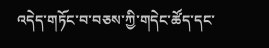འདེད་གཏོང་བ་བཅས་ཀྱི་གདེང་ཚོད་དང་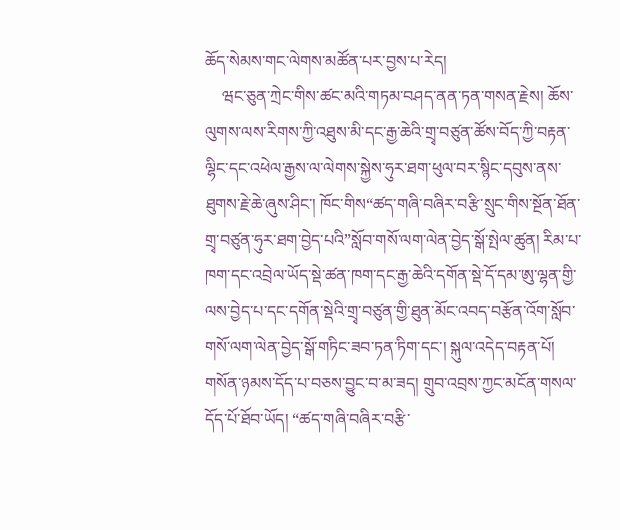ཆོད་སེམས་གང་ལེགས་མཚོན་པར་བྱས་པ་རེད།
    ཝང་ཅུན་ཀྲེང་གིས་ཚང་མའི་གཏམ་བཤད་ནན་ཏན་གསན་རྗེས། ཆོས་ལུགས་ལས་རིགས་ཀྱི་འཐུས་མི་དང་རྒྱ་ཆེའི་གྲྭ་བཙུན་ཚོས་བོད་ཀྱི་བརྟན་ལྷིང་དང་འཕེལ་རྒྱས་ལ་ལེགས་སྐྱེས་ཧུར་ཐག་ཕུལ་བར་སྙིང་དབུས་ནས་ཐུགས་རྗེ་ཆེ་ཞུས་ཤིང་། ཁོང་གིས“ཚད་གཞི་བཞིར་བརྩི་སྲུང་གིས་སྔོན་ཐོན་གྲྭ་བཙུན་ཧུར་ཐག་བྱེད་པའི”སློབ་གསོ་ལག་ལེན་བྱེད་སྒོ་སྤེལ་ཚུན། རིམ་པ་ཁག་དང་འབྲེལ་ཡོད་སྡེ་ཚན་ཁག་དང་རྒྱ་ཆེའི་དགོན་སྡེ་དོ་དམ་ཨུ་ལྷན་གྱི་ལས་བྱེད་པ་དང་དགོན་སྡེའི་གྲྭ་བཙུན་གྱི་ཐུན་མོང་འབད་བརྩོན་འོག་སློབ་གསོ་ལག་ལེན་བྱེད་སྒོ་གཏིང་ཟབ་ཏན་ཏིག་དང་། སྐུལ་འདེད་བརྟན་པོ། གསོན་ཉམས་དོད་པ་བཅས་བྱུང་བ་མ་ཟད། གྲུབ་འབྲས་ཀྱང་མངོན་གསལ་དོད་པོ་ཐོབ་ཡོད། “ཚད་གཞི་བཞིར་བརྩི་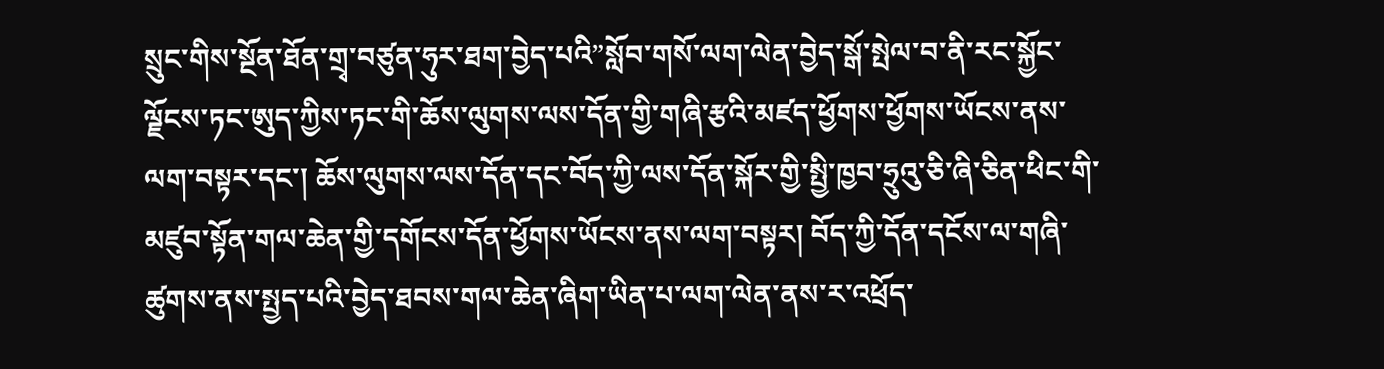སྲུང་གིས་སྔོན་ཐོན་གྲྭ་བཙུན་ཧུར་ཐག་བྱེད་པའི”སློབ་གསོ་ལག་ལེན་བྱེད་སྒོ་སྤེལ་བ་ནི་རང་སྐྱོང་ལྗོངས་ཏང་ཨུད་ཀྱིས་ཏང་གི་ཆོས་ལུགས་ལས་དོན་གྱི་གཞི་རྩའི་མཛད་ཕྱོགས་ཕྱོགས་ཡོངས་ནས་ལག་བསྟར་དང་། ཆོས་ལུགས་ལས་དོན་དང་བོད་ཀྱི་ལས་དོན་སྐོར་གྱི་སྤྱི་ཁྱབ་ཧྲུའུ་ཅི་ཞི་ཅིན་ཕིང་གི་མཛུབ་སྟོན་གལ་ཆེན་གྱི་དགོངས་དོན་ཕྱོགས་ཡོངས་ནས་ལག་བསྟར། བོད་ཀྱི་དོན་དངོས་ལ་གཞི་ཚུགས་ནས་སྤྱད་པའི་བྱེད་ཐབས་གལ་ཆེན་ཞིག་ཡིན་པ་ལག་ལེན་ནས་ར་འཕྲོད་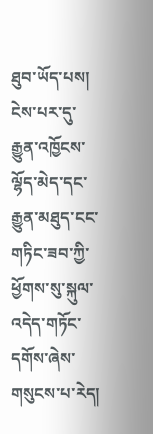ཐུབ་ཡོད་པས། ངེས་པར་དུ་རྒྱུན་འཁྱོངས་ལྷོད་མེད་དང་རྒྱུན་མཐུད་ངང་གཏིང་ཟབ་ཀྱི་ཕྱོགས་སུ་སྐུལ་འདེད་གཏོང་དགོས་ཞེས་གསུངས་པ་རེད།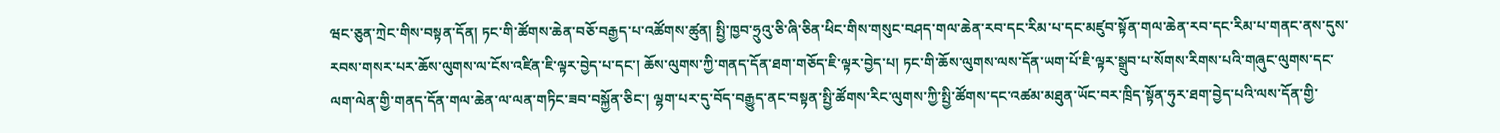ཝང་ཅུན་ཀྲེང་གིས་བསྟན་དོན། ཏང་གི་ཚོགས་ཆེན་བཅོ་བརྒྱད་པ་འཚོགས་ཚུན། སྤྱི་ཁྱབ་ཧྲུའུ་ཅི་ཞི་ཅིན་ཕིང་གིས་གསུང་བཤད་གལ་ཆེན་རབ་དང་རིམ་པ་དང་མཛུབ་སྟོན་གལ་ཆེན་རབ་དང་རིམ་པ་གནང་ནས་དུས་རབས་གསར་པར་ཆོས་ལུགས་ལ་ངོས་འཛིན་ཇི་ལྟར་བྱེད་པ་དང་། ཆོས་ལུགས་ཀྱི་གནད་དོན་ཐག་གཅོད་ཇི་ལྟར་བྱེད་པ། ཏང་གི་ཆོས་ལུགས་ལས་དོན་ཡག་པོ་ཇི་ལྟར་སྒྲུབ་པ་སོགས་རིགས་པའི་གཞུང་ལུགས་དང་ལག་ལེན་གྱི་གནད་དོན་གལ་ཆེན་ལ་ལན་གཏིང་ཟབ་བསྐྱོན་ཅིང་། ལྷག་པར་དུ་བོད་བརྒྱུད་ནང་བསྟན་སྤྱི་ཚོགས་རིང་ལུགས་ཀྱི་སྤྱི་ཚོགས་དང་འཚམ་མཐུན་ཡོང་བར་ཁྲིད་སྟོན་ཧུར་ཐག་བྱེད་པའི་ལས་དོན་གྱི་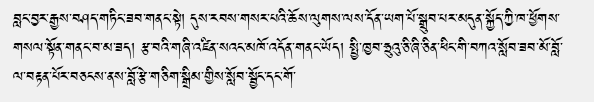བླང་བྱར་རྒྱས་བཤད་གཏིང་ཟབ་གནང་སྟེ། དུས་རབས་གསར་པའི་ཆོས་ལུགས་ལས་དོན་ཡག་པོ་སྒྲུབ་པར་མདུན་སྐྱོད་ཀྱི་ཁ་ཕྱོགས་གསལ་སྟོན་གནང་བ་མ་ཟད། རྩ་བའི་གཞི་འཛིན་སའང་མཁོ་འདོན་གནང་ཡོད། སྤྱི་ཁྱབ་ཧྲུའུ་ཅི་ཞི་ཅིན་ཕིང་གི་བཀའ་སློབ་ཟབ་མོ་བློ་ལ་བརྟན་པོར་བཅངས་ནས་བློ་རྩེ་གཅིག་སྒྲིམ་གྱིས་སློབ་སྦྱོང་དང་གོ་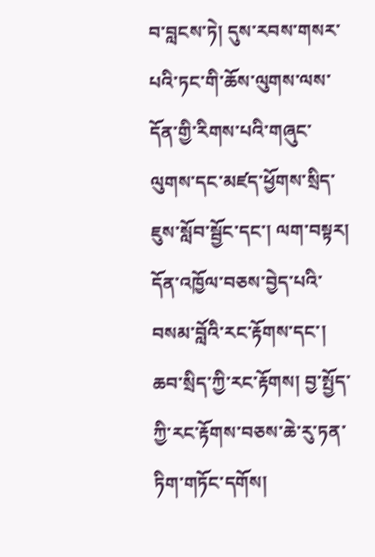བ་བླངས་ཏེ། དུས་རབས་གསར་པའི་ཏང་གི་ཆོས་ལུགས་ལས་དོན་གྱི་རིགས་པའི་གཞུང་ལུགས་དང་མཛད་ཕྱོགས་སྲིད་ཇུས་སློབ་སྦྱོང་དང་། ལག་བསྟར། དོན་འཁྱོལ་བཅས་བྱེད་པའི་བསམ་བློའི་རང་རྟོགས་དང་། ཆབ་སྲིད་ཀྱི་རང་རྟོགས། བྱ་སྤྱོད་ཀྱི་རང་རྟོགས་བཅས་ཆེ་རུ་ཏན་ཏིག་གཏོང་དགོས།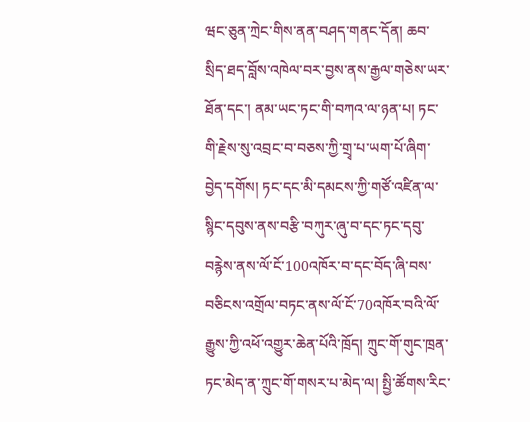ཝང་ཅུན་ཀྲེང་གིས་ནན་བཤད་གནང་དོན། ཆབ་སྲིད་ཐད་བློས་འཁེལ་བར་བྱས་ནས་རྒྱལ་གཅེས་ཡར་ཐོན་དང་། ནམ་ཡང་ཏང་གི་བཀའ་ལ་ཉན་པ། ཏང་གི་རྗེས་སུ་འབྲང་བ་བཅས་ཀྱི་གྲྭ་པ་ཡག་པོ་ཞིག་བྱེད་དགོས། ཏང་དང་མི་དམངས་ཀྱི་གཙོ་འཛིན་ལ་སྙིང་དབུས་ནས་བརྩི་བཀུར་ཞུ་བ་དང་ཏང་དབུ་བརྙེས་ནས་ལོ་ངོ་100འཁོར་བ་དང་བོད་ཞི་བས་བཅིངས་འགྲོལ་བཏང་ནས་ལོ་ངོ་70འཁོར་བའི་ལོ་རྒྱུས་ཀྱི་འཕོ་འགྱུར་ཆེན་པོའི་ཁྲོད། ཀྲུང་གོ་གུང་ཁྲན་ཏང་མེད་ན་ཀྲུང་གོ་གསར་པ་མེད་ལ། སྤྱི་ཚོགས་རིང་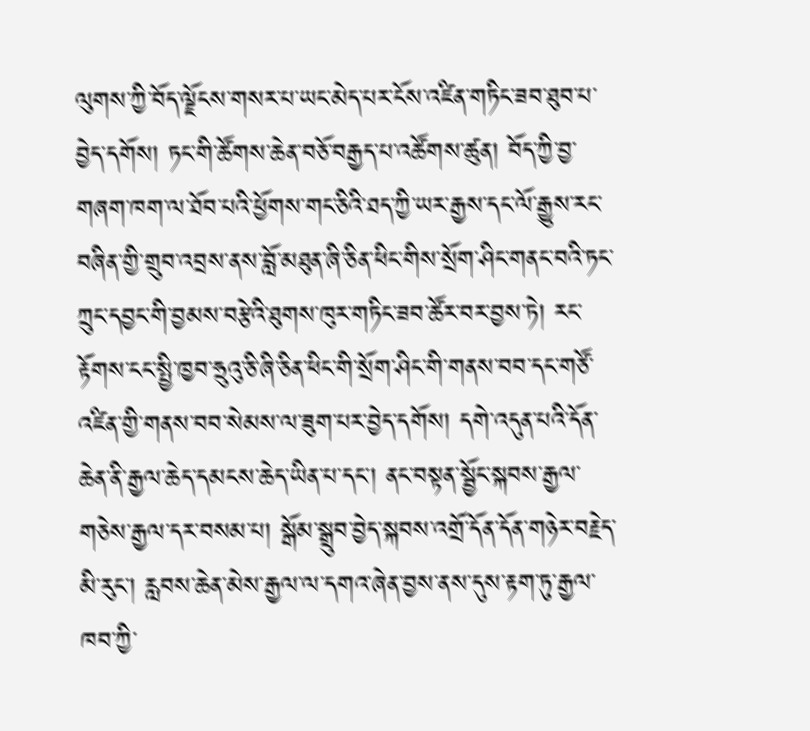ལུགས་ཀྱི་བོད་ལྗོངས་གསར་པ་ཡང་མེད་པར་ངོས་འཛིན་གཏིང་ཟབ་ཐུབ་པ་བྱེད་དགོས། ཏང་གི་ཚོགས་ཆེན་བཅོ་བརྒྱད་པ་འཚོགས་ཚུན། བོད་ཀྱི་བྱ་གཞག་ཁག་ལ་ཐོབ་པའི་ཕྱོགས་གང་ཅིའི་ཐད་ཀྱི་ཡར་རྒྱས་དང་ལོ་རྒྱུས་རང་བཞིན་གྱི་གྲུབ་འབྲས་ནས་བློ་མཐུན་ཞི་ཅིན་ཕིང་གིས་སྲོག་ཤིང་གནང་བའི་ཏང་ཀྲུང་དབྱང་གི་བྱམས་བརྩེའི་ཐུགས་ཁུར་གཏིང་ཟབ་ཚོར་བར་བྱས་ཏེ། རང་རྟོགས་ངང་སྤྱི་ཁྱབ་ཧྲུའུ་ཅི་ཞི་ཅིན་ཕིང་གི་སྲོག་ཤིང་གི་གནས་བབ་དང་གཙོ་འཛིན་གྱི་གནས་བབ་སེམས་ལ་ཟུག་པར་བྱེད་དགོས། དགེ་འདུན་པའི་དོན་ཆེན་ནི་རྒྱལ་ཆེད་དམངས་ཆེད་ཡིན་པ་དང་། ནང་བསྟན་སྦྱོང་སྐབས་རྒྱལ་གཅེས་རྒྱལ་དར་བསམ་པ། སྒོམ་སྒྲུབ་བྱེད་སྐབས་འགྲོ་དོན་དོན་གཉེར་བརྗེད་མི་རུང་། རླབས་ཆེན་མེས་རྒྱལ་ལ་དགའ་ཞེན་བྱས་ནས་དུས་རྟག་ཏུ་རྒྱལ་ཁབ་ཀྱི་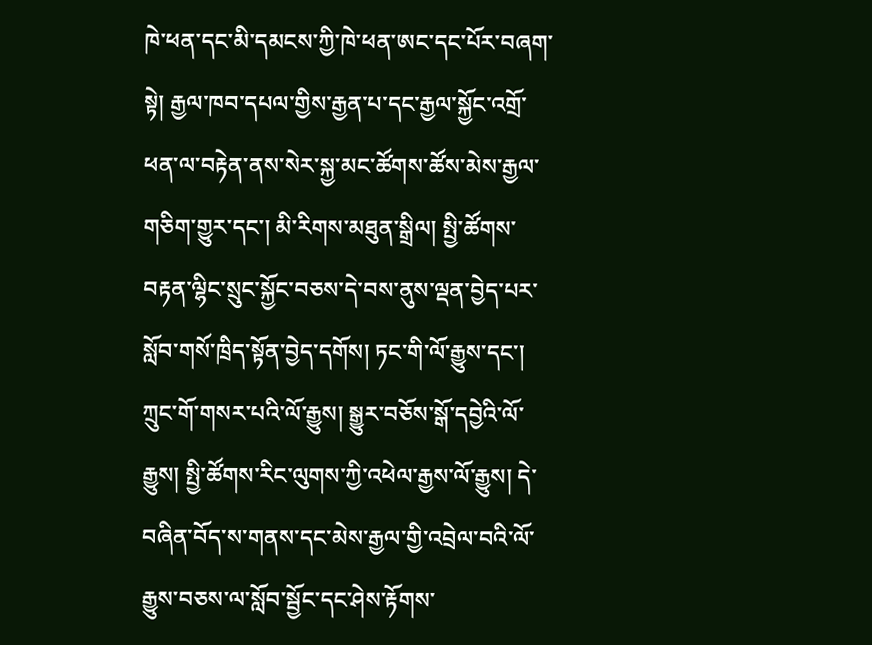ཁེ་ཕན་དང་མི་དམངས་ཀྱི་ཁེ་ཕན་ཨང་དང་པོར་བཞག་སྟེ། རྒྱལ་ཁབ་དཔལ་གྱིས་རྒྱན་པ་དང་རྒྱལ་སྐྱོང་འགྲོ་ཕན་ལ་བརྟེན་ནས་སེར་སྐྱ་མང་ཚོགས་ཚོས་མེས་རྒྱལ་གཅིག་གྱུར་དང་། མི་རིགས་མཐུན་སྒྲིལ། སྤྱི་ཚོགས་བརྟན་ལྷིང་སྲུང་སྐྱོང་བཅས་དེ་བས་ནུས་ལྡན་བྱེད་པར་སློབ་གསོ་ཁྲིད་སྟོན་བྱེད་དགོས། ཏང་གི་ལོ་རྒྱུས་དང་། ཀྲུང་གོ་གསར་པའི་ལོ་རྒྱུས། སྒྱུར་བཅོས་སྒོ་དབྱེའི་ལོ་རྒྱུས། སྤྱི་ཚོགས་རིང་ལུགས་ཀྱི་འཕེལ་རྒྱས་ལོ་རྒྱུས། དེ་བཞིན་བོད་ས་གནས་དང་མེས་རྒྱལ་གྱི་འབྲེལ་བའི་ལོ་རྒྱུས་བཅས་ལ་སློབ་སྦྱོང་དང་ཤེས་རྟོགས་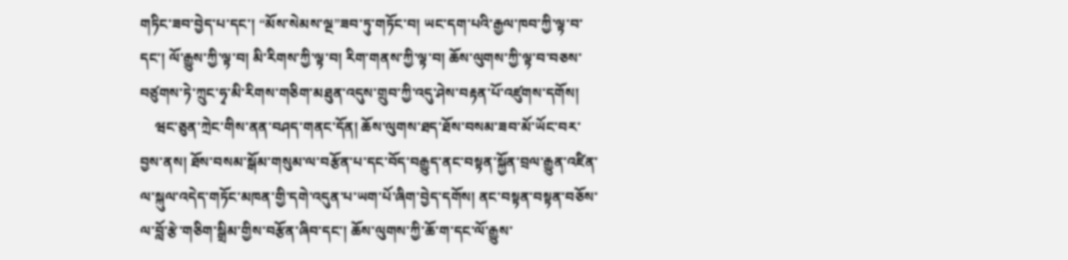གཏིང་ཟབ་བྱེད་པ་དང་། “མོས་སེམས་ལྔ”ཟབ་ཏུ་གཏོང་བ། ཡང་དག་པའི་རྒྱལ་ཁབ་ཀྱི་ལྟ་བ་དང་། ལོ་རྒྱུས་ཀྱི་ལྟ་བ། མི་རིགས་ཀྱི་ལྟ་བ། རིག་གནས་ཀྱི་ལྟ་བ། ཆོས་ལུགས་ཀྱི་ལྟ་བ་བཅས་བཙུགས་ཏེ་ཀྲུང་ཧྭ་མི་རིགས་གཅིག་མཐུན་འདུས་གྲུབ་ཀྱི་འདུ་ཤེས་བརྟན་པོ་འཛུགས་དགོས།
    ཝང་ཅུན་ཀྲེང་གིས་ནན་བཤད་གནང་དོན། ཆོས་ལུགས་ཐད་ཐོས་བསམ་ཟབ་མོ་ཡོང་བར་བྱས་ནས། ཐོས་བསམ་སྒོམ་གསུམ་ལ་བརྩོན་པ་དང་བོད་བརྒྱུད་ནང་བསྟན་སྐྱོན་བྲལ་རྒྱུན་འཛིན་ལ་སྐུལ་འདེད་གཏོང་མཁན་གྱི་དགེ་འདུན་པ་ཡག་པོ་ཞིག་བྱེད་དགོས། ནང་བསྟན་བསྟན་བཅོས་ལ་བློ་རྩེ་གཅིག་སྒྲིམ་གྱིས་བརྩོན་ཞིབ་དང་། ཆོས་ལུགས་ཀྱི་ཆོ་ག་དང་ལོ་རྒྱུས་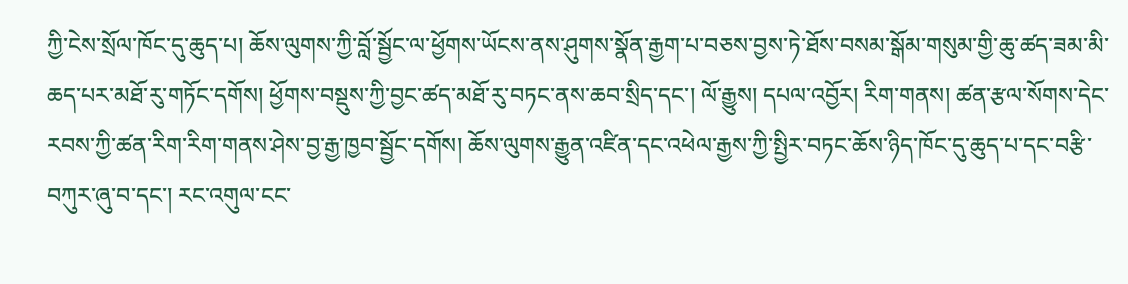ཀྱི་ངེས་སྲོལ་ཁོང་དུ་ཆུད་པ། ཆོས་ལུགས་ཀྱི་བློ་སྦྱོང་ལ་ཕྱོགས་ཡོངས་ནས་ཤུགས་སྣོན་རྒྱག་པ་བཅས་བྱས་ཏེ་ཐོས་བསམ་སྒོམ་གསུམ་གྱི་ཆུ་ཚད་ཟམ་མི་ཆད་པར་མཐོ་རུ་གཏོང་དགོས། ཕྱོགས་བསྡུས་ཀྱི་བྱང་ཚད་མཐོ་རུ་བཏང་ནས་ཆབ་སྲིད་དང་། ལོ་རྒྱུས། དཔལ་འབྱོར། རིག་གནས། ཚན་རྩལ་སོགས་དེང་རབས་ཀྱི་ཚན་རིག་རིག་གནས་ཤེས་བྱ་རྒྱ་ཁྱབ་སྦྱོང་དགོས། ཆོས་ལུགས་རྒྱུན་འཛིན་དང་འཕེལ་རྒྱས་ཀྱི་སྤྱིར་བཏང་ཆོས་ཉིད་ཁོང་དུ་ཆུད་པ་དང་བརྩི་བཀུར་ཞུ་བ་དང་། རང་འགུལ་ངང་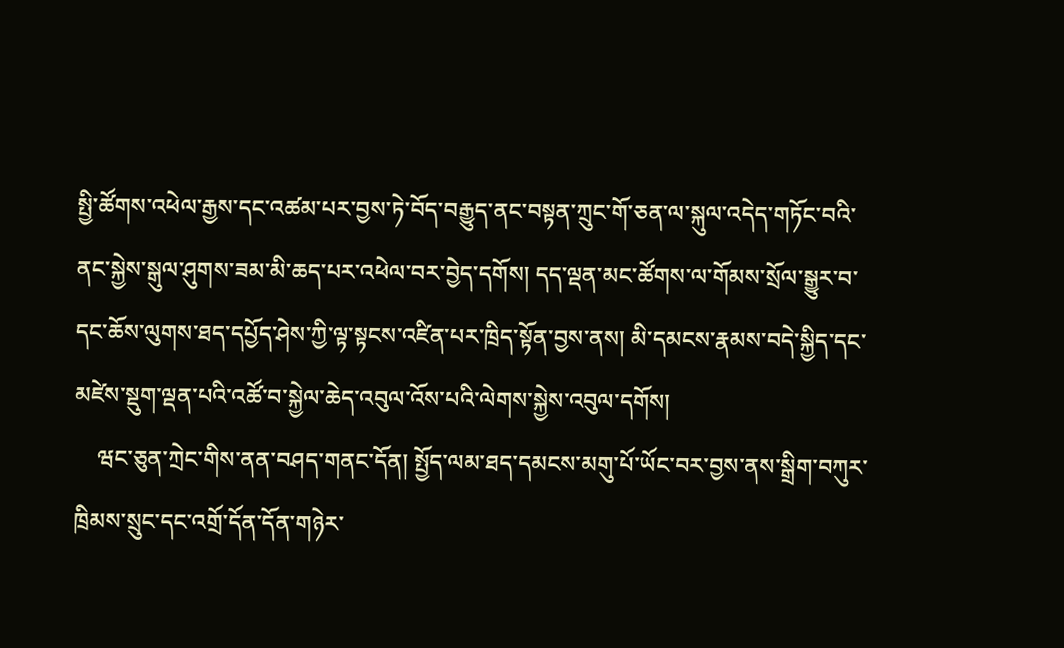སྤྱི་ཚོགས་འཕེལ་རྒྱས་དང་འཚམ་པར་བྱས་ཏེ་བོད་བརྒྱུད་ནང་བསྟན་ཀྲུང་གོ་ཅན་ལ་སྐུལ་འདེད་གཏོང་བའི་ནང་སྐྱེས་སྒུལ་ཤུགས་ཟམ་མི་ཆད་པར་འཕེལ་བར་བྱེད་དགོས། དད་ལྡན་མང་ཚོགས་ལ་གོམས་སྲོལ་སྒྱུར་བ་དང་ཆོས་ལུགས་ཐད་དཔྱོད་ཤེས་ཀྱི་ལྟ་སྟངས་འཛིན་པར་ཁྲིད་སྟོན་བྱས་ནས། མི་དམངས་རྣམས་བདེ་སྐྱིད་དང་མཛེས་སྡུག་ལྡན་པའི་འཚོ་བ་སྐྱེལ་ཆེད་འབུལ་འོས་པའི་ལེགས་སྐྱེས་འབུལ་དགོས།
    ཝང་ཅུན་ཀྲེང་གིས་ནན་བཤད་གནང་དོན། སྤྱོད་ལམ་ཐད་དམངས་མགུ་པོ་ཡོང་བར་བྱས་ནས་སྒྲིག་བཀུར་ཁྲིམས་སྲུང་དང་འགྲོ་དོན་དོན་གཉེར་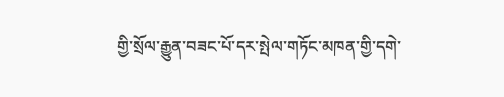གྱི་སྲོལ་རྒྱུན་བཟང་པོ་དར་སྤེལ་གཏོང་མཁན་གྱི་དགེ་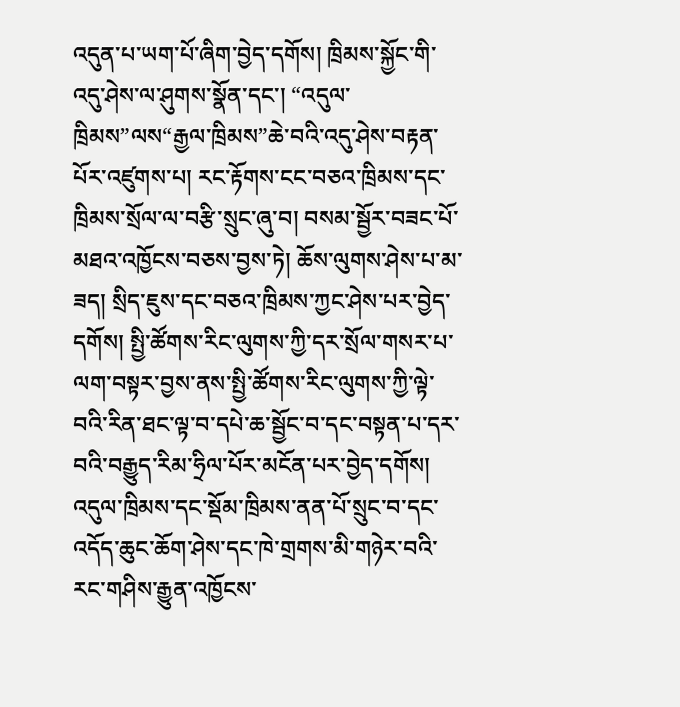འདུན་པ་ཡག་པོ་ཞིག་བྱེད་དགོས། ཁྲིམས་སྐྱོང་གི་འདུ་ཤེས་ལ་ཤུགས་སྣོན་དང་། “འདུལ་ཁྲིམས”ལས“རྒྱལ་ཁྲིམས”ཆེ་བའི་འདུ་ཤེས་བརྟན་པོར་འཛུགས་པ། རང་རྟོགས་ངང་བཅའ་ཁྲིམས་དང་ཁྲིམས་སྲོལ་ལ་བརྩི་སྲུང་ཞུ་བ། བསམ་སྦྱོར་བཟང་པོ་མཐའ་འཁྱོངས་བཅས་བྱས་ཏེ། ཆོས་ལུགས་ཤེས་པ་མ་ཟད། སྲིད་ཇུས་དང་བཅའ་ཁྲིམས་ཀྱང་ཤེས་པར་བྱེད་དགོས། སྤྱི་ཚོགས་རིང་ལུགས་ཀྱི་དར་སྲོལ་གསར་པ་ལག་བསྟར་བྱས་ནས་སྤྱི་ཚོགས་རིང་ལུགས་ཀྱི་ལྟེ་བའི་རིན་ཐང་ལྟ་བ་དཔེ་ཆ་སྦྱོང་བ་དང་བསྟན་པ་དར་བའི་བརྒྱུད་རིམ་ཧྲིལ་པོར་མངོན་པར་བྱེད་དགོས། འདུལ་ཁྲིམས་དང་སྡོམ་ཁྲིམས་ནན་པོ་སྲུང་བ་དང་འདོད་ཆུང་ཆོག་ཤེས་དང་ཁེ་གྲགས་མི་གཉེར་བའི་རང་གཤིས་རྒྱུན་འཁྱོངས་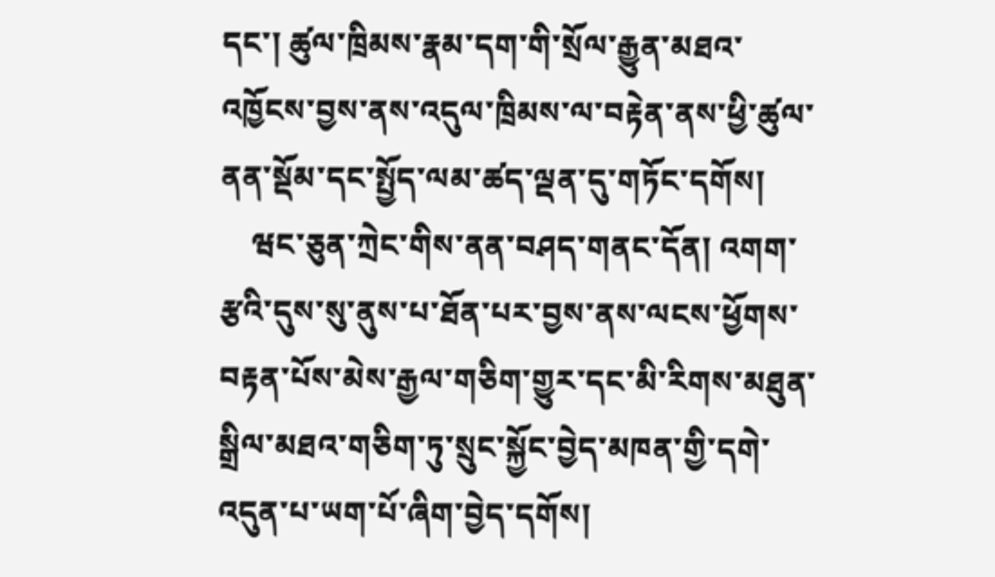དང་། ཚུལ་ཁྲིམས་རྣམ་དག་གི་སྲོལ་རྒྱུན་མཐའ་འཁྱོངས་བྱས་ནས་འདུལ་ཁྲིམས་ལ་བརྟེན་ནས་ཕྱི་ཚུལ་ནན་སྡོམ་དང་སྤྱོད་ལམ་ཚད་ལྡན་དུ་གཏོང་དགོས།
    ཝང་ཅུན་ཀྲེང་གིས་ནན་བཤད་གནང་དོན། འགག་རྩའི་དུས་སུ་ནུས་པ་ཐོན་པར་བྱས་ནས་ལངས་ཕྱོགས་བརྟན་པོས་མེས་རྒྱལ་གཅིག་གྱུར་དང་མི་རིགས་མཐུན་སྒྲིལ་མཐའ་གཅིག་ཏུ་སྲུང་སྐྱོང་བྱེད་མཁན་གྱི་དགེ་འདུན་པ་ཡག་པོ་ཞིག་བྱེད་དགོས།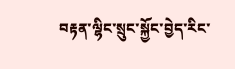བརྟན་ལྷིང་སྲུང་སྐྱོང་བྱེད་རིང་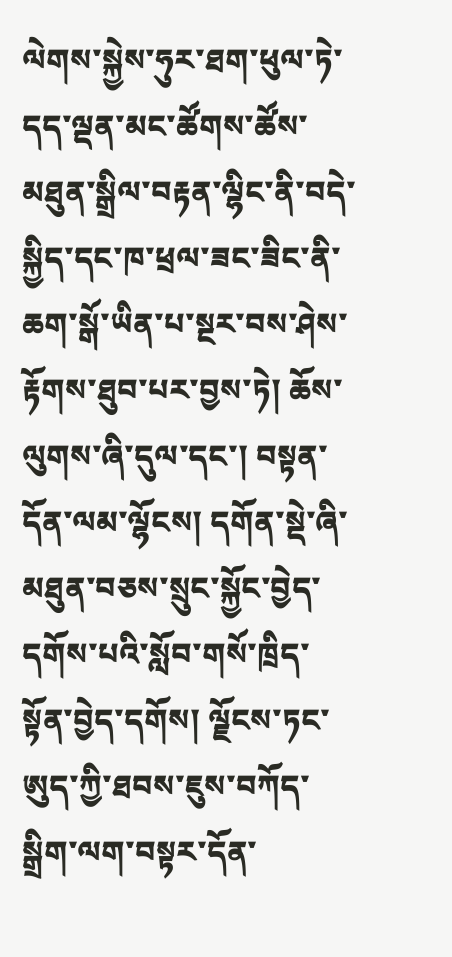ལེགས་སྐྱེས་ཧུར་ཐག་ཕུལ་ཏེ་དད་ལྡན་མང་ཚོགས་ཚོས་མཐུན་སྒྲིལ་བརྟན་ལྷིང་ནི་བདེ་སྐྱིད་དང་ཁ་ཕྲལ་ཟང་ཟིང་ནི་ཆག་སྒོ་ཡིན་པ་སྔར་བས་ཤེས་རྟོགས་ཐུབ་པར་བྱས་ཏེ། ཆོས་ལུགས་ཞི་དུལ་དང་། བསྟན་དོན་ལམ་ལྷོངས། དགོན་སྡེ་ཞི་མཐུན་བཅས་སྲུང་སྐྱོང་བྱེད་དགོས་པའི་སློབ་གསོ་ཁྲིད་སྟོན་བྱེད་དགོས། ལྗོངས་ཏང་ཨུད་ཀྱི་ཐབས་ཇུས་བཀོད་སྒྲིག་ལག་བསྟར་དོན་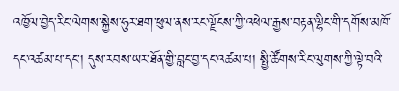འཁྱོལ་བྱེད་རིང་ལེགས་སྐྱེས་ཧུར་ཐག་ཕུལ་ནས་རང་ལྗོངས་ཀྱི་འཕེལ་རྒྱས་བརྟན་ལྷིང་གི་དགོས་མཁོ་དང་འཚམ་པ་དང་། དུས་རབས་ཡར་ཐོན་གྱི་བླང་བྱ་དང་འཚམ་པ། སྤྱི་ཚོགས་རིང་ལུགས་ཀྱི་ལྟེ་བའི་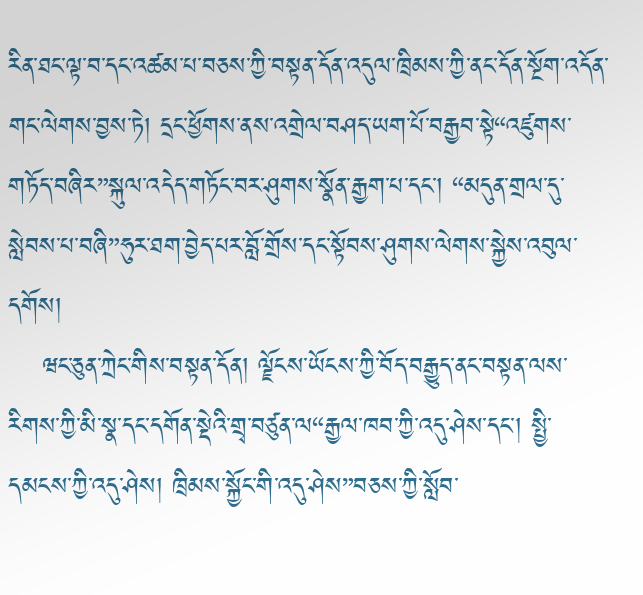རིན་ཐང་ལྟ་བ་དང་འཚམ་པ་བཅས་ཀྱི་བསྟན་དོན་འདུལ་ཁྲིམས་ཀྱི་ནང་དོན་སྔོག་འདོན་གང་ལེགས་བྱས་ཏེ། དྲང་ཕྱོགས་ནས་འགྲེལ་བཤད་ཡག་པོ་བརྒྱབ་སྟེ“འཛུགས་གཏོད་བཞིར”སྐུལ་འདེད་གཏོང་བར་ཤུགས་སྣོན་རྒྱག་པ་དང་། “མདུན་གྲལ་དུ་སླེབས་པ་བཞི”ཧུར་ཐག་བྱེད་པར་བློ་གྲོས་དང་སྟོབས་ཤུགས་ལེགས་སྐྱེས་འབུལ་དགོས།
    ཝང་ཅུན་ཀྲེང་གིས་བསྟན་དོན། ལྗོངས་ཡོངས་ཀྱི་བོད་བརྒྱུད་ནང་བསྟན་ལས་རིགས་ཀྱི་མི་སྣ་དང་དགོན་སྡེའི་གྲྭ་བཙུན་ལ“རྒྱལ་ཁབ་ཀྱི་འདུ་ཤེས་དང་། སྤྱི་དམངས་ཀྱི་འདུ་ཤེས། ཁྲིམས་སྐྱོང་གི་འདུ་ཤེས”བཅས་ཀྱི་སློབ་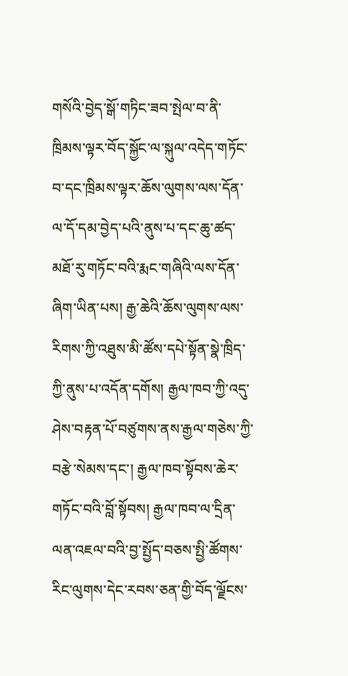གསོའི་བྱེད་སྒོ་གཏིང་ཟབ་སྤེལ་བ་ནི་ཁྲིམས་ལྟར་བོད་སྐྱོང་ལ་སྐུལ་འདེད་གཏོང་བ་དང་ཁྲིམས་ལྟར་ཆོས་ལུགས་ལས་དོན་ལ་དོ་དམ་བྱེད་པའི་ནུས་པ་དང་ཆུ་ཚད་མཐོ་རུ་གཏོང་བའི་རྨང་གཞིའི་ལས་དོན་ཞིག་ཡིན་པས། རྒྱ་ཆེའི་ཆོས་ལུགས་ལས་རིགས་ཀྱི་འཐུས་མི་ཚོས་དཔེ་སྟོན་སྣེ་ཁྲིད་ཀྱི་ནུས་པ་འདོན་དགོས། རྒྱལ་ཁབ་ཀྱི་འདུ་ཤེས་བརྟན་པོ་བཙུགས་ནས་རྒྱལ་གཅེས་ཀྱི་བརྩེ་སེམས་དང་། རྒྱལ་ཁབ་སྟོབས་ཆེར་གཏོང་བའི་བློ་སྟོབས། རྒྱལ་ཁབ་ལ་དྲིན་ལན་འཇལ་བའི་བྱ་སྤྱོད་བཅས་སྤྱི་ཚོགས་རིང་ལུགས་དེང་རབས་ཅན་གྱི་བོད་ལྗོངས་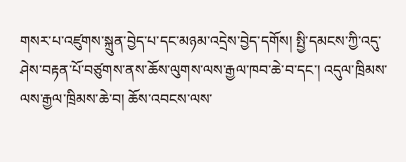གསར་པ་འཛུགས་སྐྲུན་བྱེད་པ་དང་མཉམ་འདྲེས་བྱེད་དགོས། སྤྱི་དམངས་ཀྱི་འདུ་ཤེས་བརྟན་པོ་བཙུགས་ནས་ཆོས་ལུགས་ལས་རྒྱལ་ཁབ་ཆེ་བ་དང་། འདུལ་ཁྲིམས་ལས་རྒྱལ་ཁྲིམས་ཆེ་བ། ཆོས་འབངས་ལས་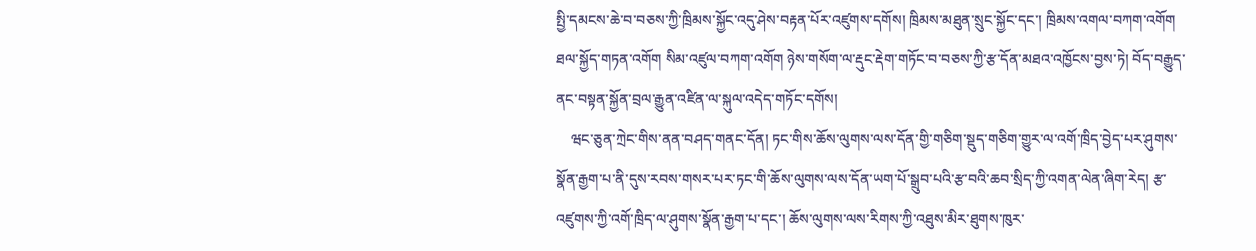སྤྱི་དམངས་ཆེ་བ་བཅས་ཀྱི་ཁྲིམས་སྐྱོང་འདུ་ཤེས་བརྟན་པོར་འཛུགས་དགོས། ཁྲིམས་མཐུན་སྲུང་སྐྱོང་དང་། ཁྲིམས་འགལ་བཀག་འགོག ཐལ་སྐྱོད་གཏན་འགོག སིམ་འཛུལ་བཀག་འགོག ཉེས་གསོག་ལ་རྡུང་རྡེག་གཏོང་བ་བཅས་ཀྱི་རྩ་དོན་མཐའ་འཁྱོངས་བྱས་ཏེ། བོད་བརྒྱུད་ནང་བསྟན་སྐྱོན་བྲལ་རྒྱུན་འཛིན་ལ་སྐུལ་འདེད་གཏོང་དགོས།
    ཝང་ཅུན་ཀྲེང་གིས་ནན་བཤད་གནང་དོན། ཏང་གིས་ཆོས་ལུགས་ལས་དོན་གྱི་གཅིག་སྡུད་གཅིག་གྱུར་ལ་འགོ་ཁྲིད་བྱེད་པར་ཤུགས་སྣོན་རྒྱག་པ་ནི་དུས་རབས་གསར་པར་ཏང་གི་ཆོས་ལུགས་ལས་དོན་ཡག་པོ་སྒྲུབ་པའི་རྩ་བའི་ཆབ་སྲིད་ཀྱི་འགན་ལེན་ཞིག་རེད། རྩ་འཛུགས་ཀྱི་འགོ་ཁྲིད་ལ་ཤུགས་སྣོན་རྒྱག་པ་དང་། ཆོས་ལུགས་ལས་རིགས་ཀྱི་འཐུས་མིར་ཐུགས་ཁུར་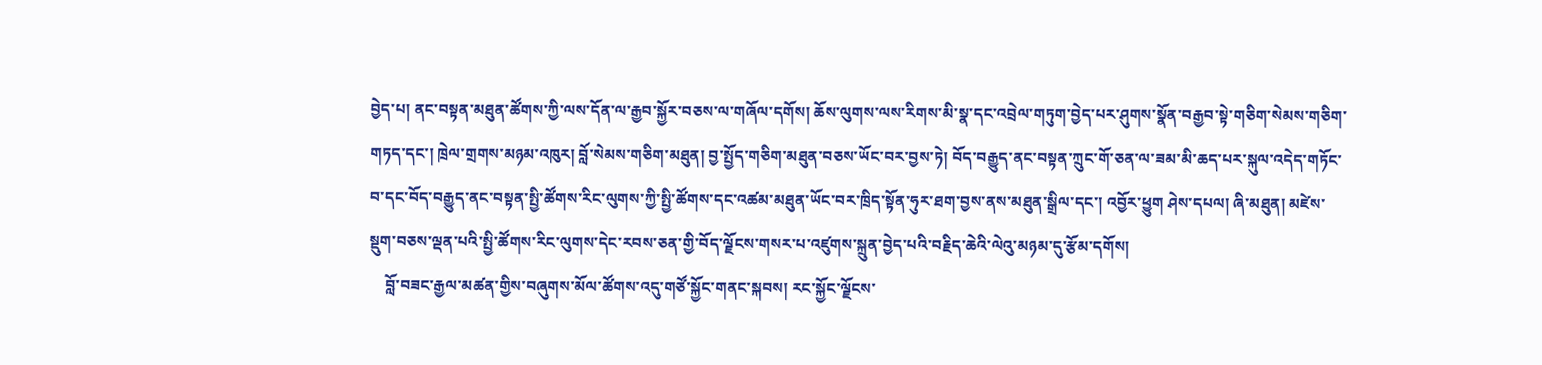བྱེད་པ། ནང་བསྟན་མཐུན་ཚོགས་ཀྱི་ལས་དོན་ལ་རྒྱབ་སྐྱོར་བཅས་ལ་གཞོལ་དགོས། ཆོས་ལུགས་ལས་རིགས་མི་སྣ་དང་འབྲེལ་གཏུག་བྱེད་པར་ཤུགས་སྣོན་བརྒྱབ་སྟེ་གཅིག་སེམས་གཅིག་གཏད་དང་། ཁྲེལ་གྲགས་མཉམ་འཁུར། བློ་སེམས་གཅིག་མཐུན། བྱ་སྤྱོད་གཅིག་མཐུན་བཅས་ཡོང་བར་བྱས་ཏེ། བོད་བརྒྱུད་ནང་བསྟན་ཀྲུང་གོ་ཅན་ལ་ཟམ་མི་ཆད་པར་སྐུལ་འདེད་གཏོང་བ་དང་བོད་བརྒྱུད་ནང་བསྟན་སྤྱི་ཚོགས་རིང་ལུགས་ཀྱི་སྤྱི་ཚོགས་དང་འཚམ་མཐུན་ཡོང་བར་ཁྲིད་སྟོན་ཧུར་ཐག་བྱས་ནས་མཐུན་སྒྲིལ་དང་། འབྱོར་ཕྱུག ཤེས་དཔལ། ཞི་མཐུན། མཛེས་སྡུག་བཅས་ལྡན་པའི་སྤྱི་ཚོགས་རིང་ལུགས་དེང་རབས་ཅན་གྱི་བོད་ལྗོངས་གསར་པ་འཛུགས་སྐྲུན་བྱེད་པའི་བརྗིད་ཆེའི་ལེའུ་མཉམ་དུ་རྩོམ་དགོས།
    བློ་བཟང་རྒྱལ་མཚན་གྱིས་བཞུགས་མོལ་ཚོགས་འདུ་གཙོ་སྐྱོང་གནང་སྐབས། རང་སྐྱོང་ལྗོངས་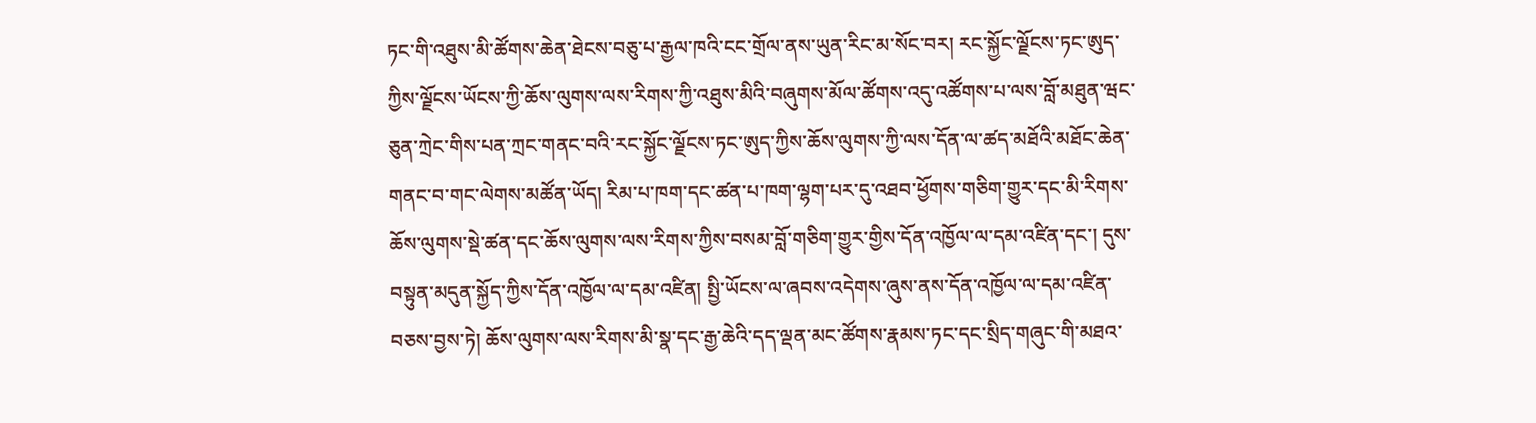ཏང་གི་འཐུས་མི་ཚོགས་ཆེན་ཐེངས་བཅུ་པ་རྒྱལ་ཁའི་ངང་གྲོལ་ནས་ཡུན་རིང་མ་སོང་བར། རང་སྐྱོང་ལྗོངས་ཏང་ཨུད་ཀྱིས་ལྗོངས་ཡོངས་ཀྱི་ཆོས་ལུགས་ལས་རིགས་ཀྱི་འཐུས་མིའི་བཞུགས་མོལ་ཚོགས་འདུ་འཚོགས་པ་ལས་བློ་མཐུན་ཝང་ཅུན་ཀྲེང་གིས་པན་ཀྲང་གནང་བའི་རང་སྐྱོང་ལྗོངས་ཏང་ཨུད་ཀྱིས་ཆོས་ལུགས་ཀྱི་ལས་དོན་ལ་ཚད་མཐོའི་མཐོང་ཆེན་གནང་བ་གང་ལེགས་མཚོན་ཡོད། རིམ་པ་ཁག་དང་ཚན་པ་ཁག་ལྷག་པར་དུ་འཐབ་ཕྱོགས་གཅིག་གྱུར་དང་མི་རིགས་ཆོས་ལུགས་སྡེ་ཚན་དང་ཆོས་ལུགས་ལས་རིགས་ཀྱིས་བསམ་བློ་གཅིག་གྱུར་གྱིས་དོན་འཁྱོལ་ལ་དམ་འཛིན་དང་། དུས་བསྟུན་མདུན་སྐྱོད་ཀྱིས་དོན་འཁྱོལ་ལ་དམ་འཛིན། སྤྱི་ཡོངས་ལ་ཞབས་འདེགས་ཞུས་ནས་དོན་འཁྱོལ་ལ་དམ་འཛིན་བཅས་བྱས་ཏེ། ཆོས་ལུགས་ལས་རིགས་མི་སྣ་དང་རྒྱ་ཆེའི་དད་ལྡན་མང་ཚོགས་རྣམས་ཏང་དང་སྲིད་གཞུང་གི་མཐའ་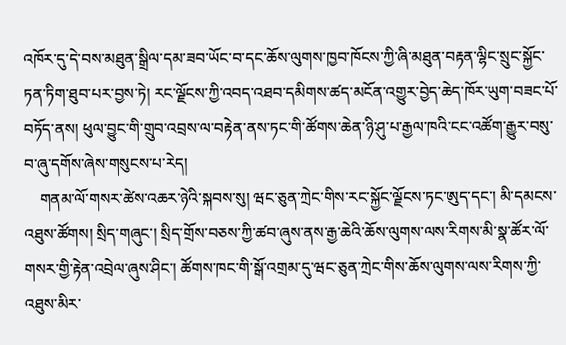འཁོར་དུ་དེ་བས་མཐུན་སྒྲིལ་དམ་ཟབ་ཡོང་བ་དང་ཆོས་ལུགས་ཁྱབ་ཁོངས་ཀྱི་ཞི་མཐུན་བརྟན་ལྷིང་སྲུང་སྐྱོང་ཏན་ཏིག་ཐུབ་པར་བྱས་ཏེ། རང་ལྗོངས་ཀྱི་འབད་འཐབ་དམིགས་ཚད་མངོན་འགྱུར་བྱེད་ཆེད་ཁོར་ཡུག་བཟང་པོ་བཏོད་ནས། ཕུལ་བྱུང་གི་གྲུབ་འབྲས་ལ་བརྟེན་ནས་ཏང་གི་ཚོགས་ཆེན་ཉི་ཤུ་པ་རྒྱལ་ཁའི་ངང་འཚོག་རྒྱུར་བསུ་བ་ཞུ་དགོས་ཞེས་གསུངས་པ་རེད།
    གནམ་ལོ་གསར་ཚེས་འཆར་ཉེའི་སྐབས་སུ། ཝང་ཅུན་ཀྲེང་གིས་རང་སྐྱོང་ལྗོངས་ཏང་ཨུད་དང་། མི་དམངས་འཐུས་ཚོགས། སྲིད་གཞུང་། སྲིད་གྲོས་བཅས་ཀྱི་ཚབ་ཞུས་ནས་རྒྱ་ཆེའི་ཆོས་ལུགས་ལས་རིགས་མི་སྣ་ཚོར་ལོ་གསར་གྱི་རྟེན་འབྲེལ་ཞུས་ཤིང་། ཚོགས་ཁང་གི་སྒོ་འགྲམ་དུ་ཝང་ཅུན་ཀྲེང་གིས་ཆོས་ལུགས་ལས་རིགས་ཀྱི་འཐུས་མིར་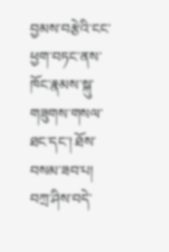བྱམས་བརྩེའི་ངང་ཕྱག་བཏང་ནས་ཁོང་རྣམས་སྐུ་གཟུགས་གསལ་ཐང་དང་། ཐོས་བསམ་ཟབ་པ། བཀྲ་ཤིས་བདེ་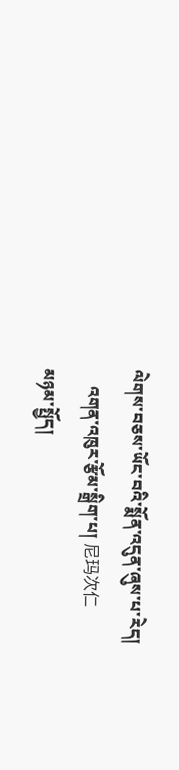ལེགས་བཅས་ཡོང་བའི་སྨོན་འདུན་ཞུས་པ་རེད།
    འགན་འཁུར་རྩོམ་སྒྲིག་པ། 尼玛次仁
མཉམ་སྤྱོད།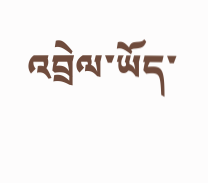འབྲེལ་ཡོད་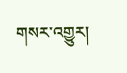གསར་འགྱུར།